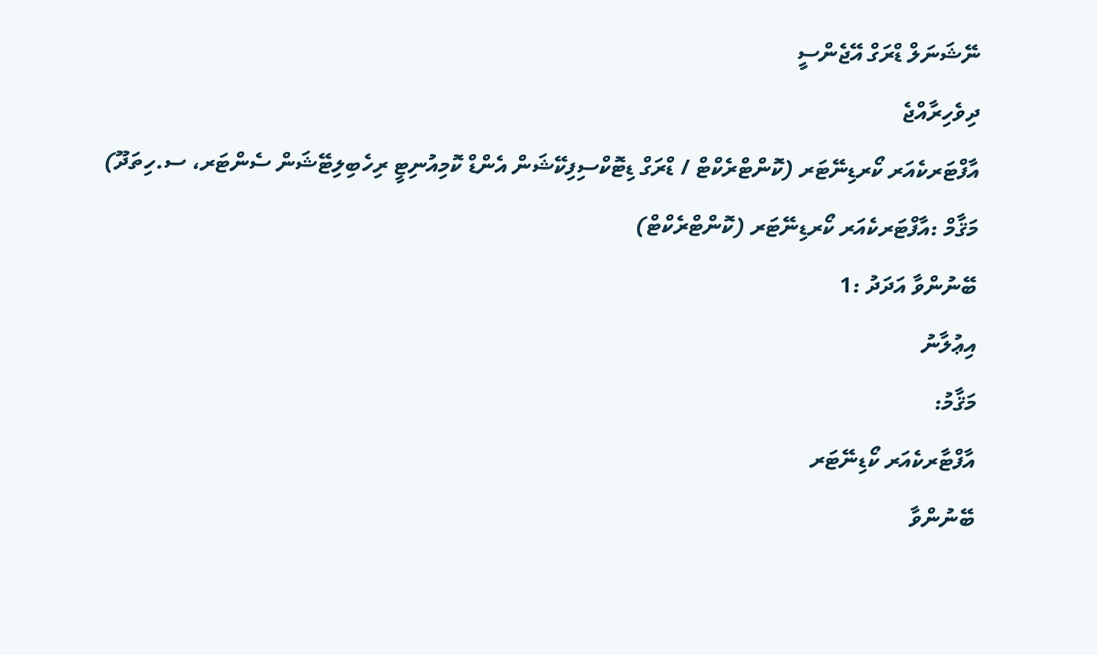ނޭޝަނަލް ޑްރަގް އޭޖެންސީ
ދިވެހިރާއްޖެ
އާފްޓަރކެއަރ ކޯރޑިނޭޓަރ (ކޮންޓްރެކްޓް / ޑްރަގް ޑިޓޮކްސިފިކޭޝަން އެންޑް ކޮމިއުނިޓީ ރިހެބިލިޓޭޝަން ސެންޓަރ، ސ.ހިތަދޫ)
މަޤާމް :އާފްޓަރކެއަރ ކޯރޑިނޭޓަރ (ކޮންޓްރެކްޓް)
ބޭނުންވާ އަދަދު :1
އިޢުލާނު
މަޤާމު:
އާފްޓާރކެއަރ ކޯޑިނޭޓަރ
ބޭނުންވާ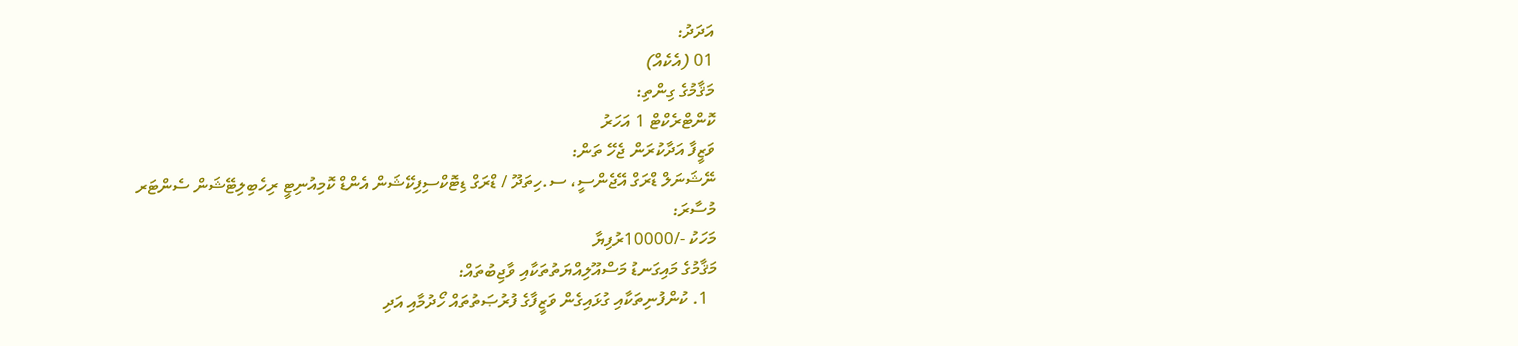އަދަދު:
01 (އެކެއް)
މަޤާމުގެ ގިންތި:
ކޮންޓްރެކްޓް 1 އަހަރު
ވަޒީފާ އަދާކުރަން ޖެހޭ ތަން:
ނޭޝަނަލް ޑްރަގް އޭޖެންސީ، ސ.ހިތަދޫ / ޑްރަގް ޑިޓޮކްސިފިކޭޝަން އެންޑް ކޮމިއުނިޓީ ރިހެބިލިޓޭޝަން ސެންޓަރ
މުސާރަ:
މަހަކު -/10000ރުފިޔާ
މަޤާމުގެ މައިގަނޑު މަސްއޫލިއްޔަތުތަކާއި ވާޖިބުތައް:
  1. ކުންފުނިތަކާއި ގުޅައިގެން ވަޒީފާގެ ފުރުޞަތުތައް ހޯދުމާއި އަދި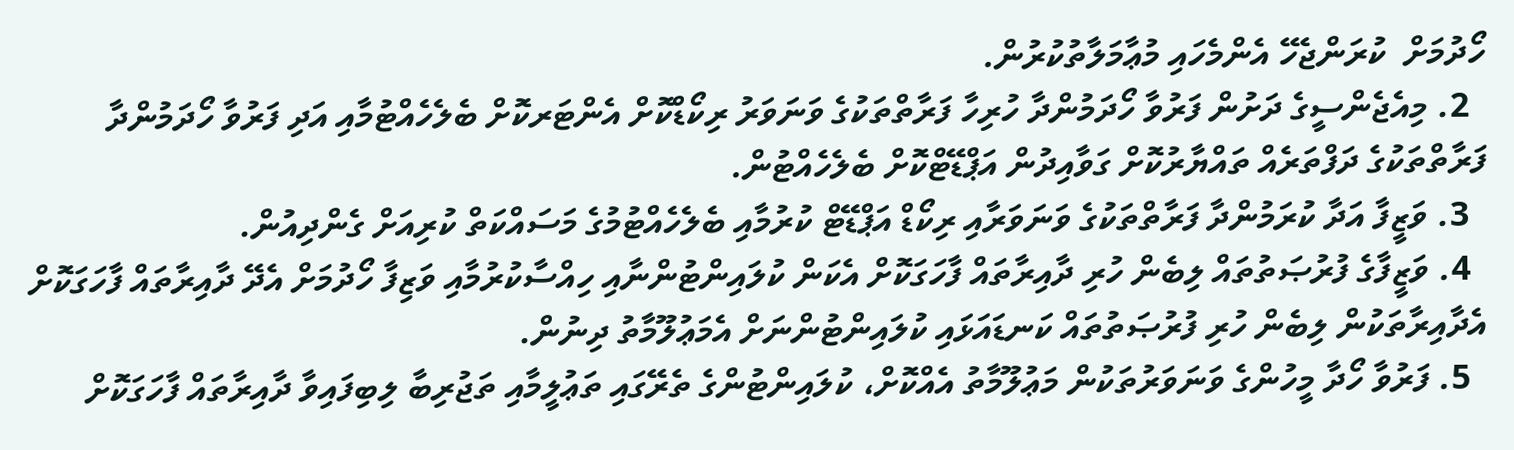ހޯދުމަށް  ކުރަންޖެހޭ އެންމެހައި މުޢާމަލާތުކުރުން.
  2. މިއެޖެންސީގެ ދަށުން ފަރުވާ ހޯދަމުންދާ ހުރިހާ ފަރާތްތަކުގެ ވަނަވަރު ރިކޯޑްކޮށް އެންޓަރކޮށް ބެލެހެއްޓުމާއި އަދި ފަރުވާ ހޯދަމުންދާ ފަރާތްތަކުގެ ދަފްތަރެއް ތައްޔާރުކޮށް ގަވާއިދުން އަޕްޑޭޓްކޮށް ބެލެހެއްޓުން.
  3. ވަޒީފާ އަދާ ކުރަމުންދާ ފަރާތްތަކުގެ ވަނަވަރާއި ރިކޯޑް އަޕްޑޭޓް ކުރުމާއި ބެލެހެއްޓުމުގެ މަސައްކަތް ކުރިއަށް ގެންދިއުން.
  4. ވަޒީފާގެ ފުރުޞަތުތައް ލިބެން ހުރި ދާއިރާތައް ފާހަގަކޮށް އެކަން ކުލައިންޓުންނާއި ހިއްސާކުރުމާއި ވަޒިފާ ހޯދުމަށް އެދޭ ދާއިރާތައް ފާހަގަކޮށް އެދާއިރާތަކުން ލިބެން ހުރި ފުރުޞަތުތައް ކަނޑައަޅައި ކުލައިންޓުންނަށް އެމަޢުލޫމާތު ދިނުން.
  5. ފަރުވާ ހޯދާ މީހުންގެ ވަނަވަރުތަކުން މަޢުލޫމާތު އެއްކޮށް، ކުލައިންޓުންގެ ތެރޭގައި ތަޢުލީމާއި ތަޖުރިބާ ލިބިފައިވާ ދާއިރާތައް ފާހަގަކޮށް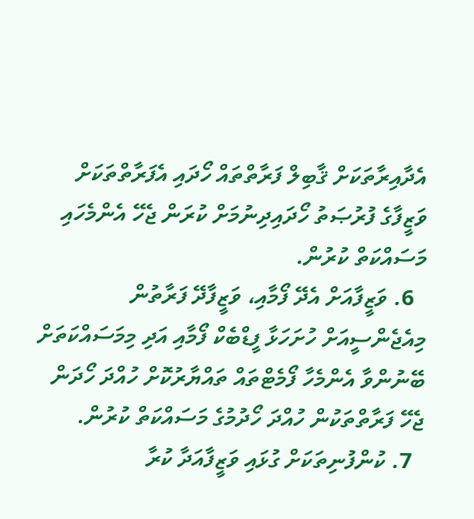އެދާއިރާތަކަށް ޤާބިލް ފަރާތްތައް ހޯދައި އެފަރާތްތަކަށް ވަޒީފާގެ ފުރުޞަތު ހޯދައިދިނުމަށް ކުރަން ޖެހޭ އެންމެހައި މަސައްކަތް ކުރުން.
  6. ވަޒީފާއަށް އެދޭ ފޯމާއި، ވަޒީފާދޭ ފަރާތުން މިއެޖެންސީއަށް ހުށަހަޅާ ފީޑްބެކް ފޯމާއި އަދި މިމަސައްކަތަށް ބޭނުންވާ އެންމެހާ ފޯމެޓްތައް ތައްޔާރުކޮށް ހުއްދަ ހޯދަން ޖެހޭ ފަރާތްތަކުން ހުއްދަ ހޯދުމުގެ މަސައްކަތް ކުރުން.
  7. ކުންފުނިތަކަށް ގުޅައި ވަޒީފާއަދާ ކުރާ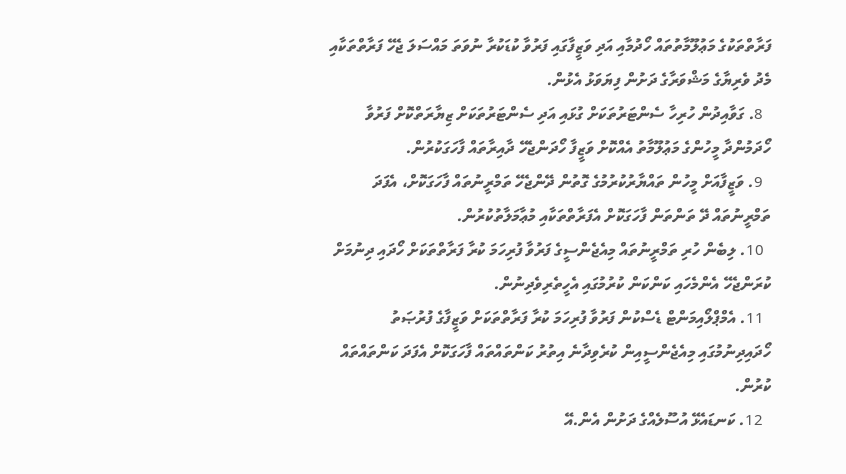ފަރާތްތަކުގެ މަޢުލޫމާތުތައް ހޯދުމާއި އަދި ވަޒީފާގައި ފަރުވާ ކުޑަކުރާ ނުވަތަ މައްސަލަ ޖެހޭ ފަރާތްތަކާއި މެދު ވެރިޔާގެ މަޝްވަރާގެ ދަށުން ފިޔަވަޅު އެޅުން.
  8. ގަވާއިދުން ހުރިހާ ސެންޓަރުތަކަށް ގުޅައި އަދި ސެންޓަރުތަކަށް ޒިޔާރަތްކޮށް ފަރުވާ ހޯދަމުންދާ މީހުންގެ މަޢުލޫމާތު އެއްކޮށް ވަޒީފާ ހޯދަންޖެހޭ ދާއިރާތައް ފާހަގަކުރުން.
  9. ވަޒީފާއަށް މީހުން ތައްޔާރުކުރުމުގެ ގޮތުން ދޭންޖެހޭ ތަމްރީނުތައް ފާހަގަކޮށް، އެފަދަ ތަމްރީނުތައް ދޭ ތަންތަން ފާހަގަކޮށް އެފަރާތްތަކާއި މުޢާމަލާތުކުރުން.
  10. ލިބެން ހުރި ތަމްރީނުތައް މިއެޖެންސީގެ ފަރުވާ ފުރިހަމަ ކުރާ ފަރާތްތަކަށް ހޯދައި ދިނުމަށް ކުރަންޖެހޭ އެންމެހައި ކަންކަން ކުރުމުގައި އެހީތެރިވެދިނުން.
  11. އެމްޕްލޯއިމަންޓް ޑެސްކުން ފަރުވާ ފުރިހަމަ ކުރާ ފަރާތްތަކަށް ވަޒީފާގެ ފުރުޞަތު ހޯދައިދިނުމުގައި މިއެޖެންސީއިން ކުރެވިދާނެ އިތުރު ކަންތައްތައް ފާހަގަކޮށް އެފަދަ ކަންތައްތައް ކުރުން.
  12. ކަނޑައެޅޭ އުސޫލެއްގެ ދަށުން އެން.އޭ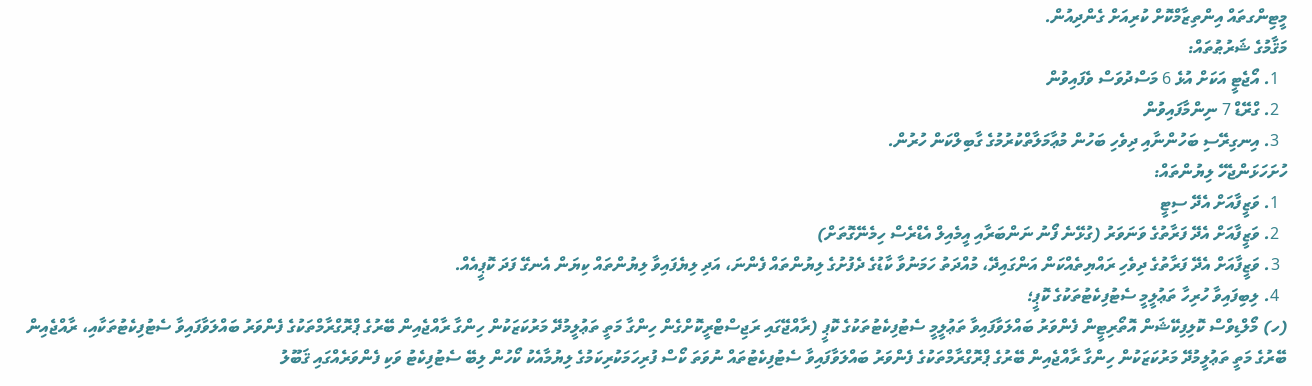މީޓިންގތައް އިންތިޒާމްކޮށް ކުރިއަށް ގެންދިއުން.
މަޤާމުގެ ޝަރުޠުތައް:
  1. އޯޖެޓީ އަކަށް އުޅެ 6 މަސްދުވަސް ވެފައިވުން
  2. ގްރޭޑް 7 ނިންމާފައިވުން
  3. އިނގިރޭސި ބަހުންނާއި ދިވެހި ބަހުން މުޢާމަލާތްކުރުމުގެ ގާބިލްކަން ހުރުން.
ހުށަހަޅަންޖެހޭ ލިޔުންތައް:
  1. ވަޒީފާއަށް އެދޭ ސިޓީ
  2. ވަޒީފާއަށް އެދޭ ފަރާތުގެ ވަނަވަރު (ގުޅޭނެ ފޯނު ނަންބަރާއި އީމެއިލް އެޑްރެސް ހިމެނޭގޮތަށް)
  3. ވަޒީފާއަށް އެދޭ ފަރާތުގެ ދިވެހި ރައްޔިތެއްކަން އަންގައިދޭ، މުއްދަތު ހަމަނުވާ ކާޑުގެ ދެފުށުގެ ލިޔުންތައް ފެންނަ، އަދި ލިޔެފައިވާ ލިޔުންތައް ކިޔަން އެނގޭ ފަދަ ކޮޕީއެއް.
  4. ލިބިފައިވާ ހުރިހާ ތަޢުލީމީ ސެޓުފިކެޓުތަކުގެ ކޮޕީ؛
(ހ) މޯލްޑިވްސް ކޮލިފިކޭޝަން އޮތޯރިޓީން ފެންވަރު ބައްލަވާފައިވާ ތަޢުލީމީ ސެޓުފިކެޓުތަކުގެ ކޮޕީ (ރާއްޖޭގައި ރަޖިސްޓްރީކޮށްގެން ހިންގާ މަތީ ތަޢުލީމުދޭ މަރުކަޒަކުން ހިންގާ ރާއްޖެއިން ބޭރުގެ ޕްރޮގްރާމްތަކުގެ ފެންވަރު ބައްލަވާފައިވާ ސެޓުފިކެޓުތަކާއި، ރާއްޖެއިން ބޭރުގެ މަތީ ތަޢުލީމުދޭ މަރުކަޒަކުން ހިންގާ ރާއްޖެއިން ބޭރުގެ ޕްރޮގްރާމްތަކުގެ ފެންވަރު ބައްލަވާފައިވާ ސެޓުފިކެޓުތައް ނުވަތަ ކޯސް ފުރިހަމަކުރިކަމުގެ ލިޔުމާއެކު ކޯހުން ލިބޭ ސެޓުފިކެޓު ވަކި ފެންވަރެއްގައި ޤަބޫލު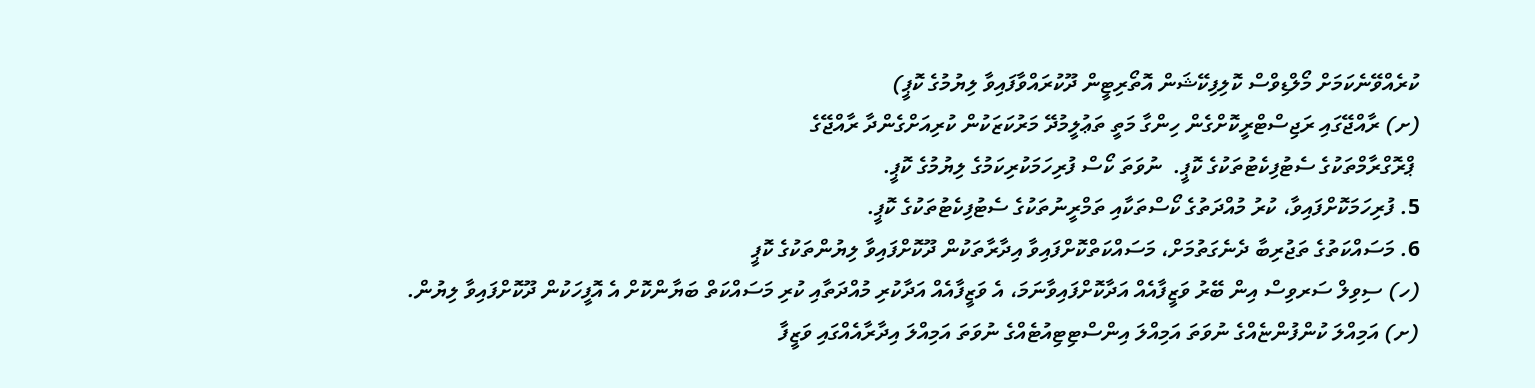ކުރެއްވޭނެކަމަށް މޯލްޑިވްސް ކޮލިފިކޭޝަން އޮތޯރިޓީން ދޫކުރައްވާފައިވާ ލިޔުމުގެ ކޮޕީ)
(ށ) ރާއްޖޭގައި ރަޖިސްޓްރީކޮށްގެން ހިންގާ މަތީ ތަޢުލީމުދޭ މަރުކަޒަކުން ކުރިއަށްގެންދާ ރާއްޖޭގެ
 ޕްރޮގްރާމްތަކުގެ ސެޓުފިކެޓުތަކުގެ ކޮޕީ.  ނުވަތަ ކޯސް ފުރިހަމަކުރިކަމުގެ ލިޔުމުގެ ކޮޕީ.
5. ފުރިހަމަކޮށްފައިވާ، ކުރު މުއްދަތުގެ ކޯސްތަކާއި ތަމްރީނުތަކުގެ ސެޓުފިކެޓުތަކުގެ ކޮޕީ.
6. މަސައްކަތުގެ ތަޖުރިބާ ދެނެގަތުމަށް، މަސައްކަތްކޮށްފައިވާ އިދާރާތަކުން ދޫކޮށްފައިވާ ލިޔުންތަކުގެ ކޮޕީ
(ހ) ސިވިލް ސަރވިސް އިން ބޭރު ވަޒީފާއެއް އަދާކޮށްފައިވާނަމަ، އެ ވަޒީފާއެއް އަދާކުރި މުއްދަތާއި ކުރި މަސައްކަތް ބަޔާންކޮށް އެ އޮފީހަކުން ދޫކޮށްފައިވާ ލިޔުން.
(ށ) އަމިއްލަ ކުންފުންޏެއްގެ ނުވަތަ އަމިއްލަ އިންސްޓިޓިއުޓެއްގެ ނުވަތަ އަމިއްލަ އިދާރާއެއްގައި ވަޒީފާ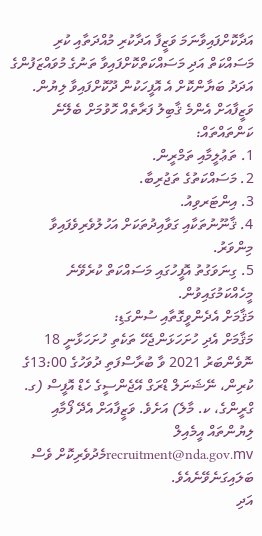އަދާކޮށްފައިވާނަމަ ވަޒީފާ އަދާކުރި މުއްދަތާއި ކުރި މަސައްކަތް އަދި މަސައްކަތްކޮށްފައިވާ ތަނުގެ މުވައްޒަފުންގެ އަދަދު ބަޔާންކޮށް އެ އޮފީހަކުން ދޫކޮށްފައިވާ ލިޔުން.
ވަޒީފާއަށް އެންމެ ޤާބިލު ފަރާތެއް ހޮވުމަށް ބެލޭނެ ކަންތައްތައް:
1. ތަޢުލީމާއި ތަމްރީން.
2. މަސައްކަތުގެ ތަޖުރިބާ.
3. އިންޓަރވިއު.
4. ޤާނޫނުތަކާއި ގަވާއިދުތަކަށް އަހުލުވެރިވެފައިވާ މިންވަރު.
5. ގިނަވަގުތު އޮފީހުގައި މަސައްކަތް ކުރެވޭނެ މީހެއްކަމުގައިވުން.
މަޤާމަށް އެދެންވީގޮތާއި ސުންގަޑި:
މަޤާމަށް އެދި ހުށަހަޅަންޖެހޭ ތަކެތި ހުށަހަޅާނީ 18 ނޮވެންބަރު 2021 ވާ ބުރާސްފަތި ދުވަހުގެ 13:00ގެ ކުރިން، ނޭޝަނަލް ޑްރަގް އޭޖެންސީގެ ހެޑް އޮފީސް (ގ. ގްރީންގެ، ކ. މާލެ) އަށެވެ. ވަޒީފާއަށް އެދޭ ފޯމާއި ލިޔުންތައް އީމެއިލް recruitment@nda.gov.mvމެދުވެރިކޮށް ވެސް ބަލައިގަނެވޭނެއެވެ.
އަދި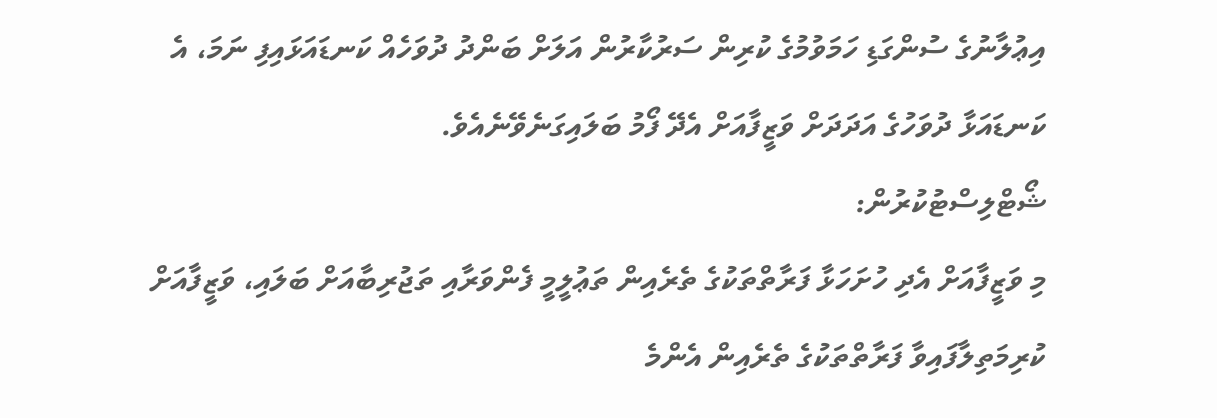އިޢުލާނުގެ ސުންގަޑި ހަމަވުމުގެ ކުރިން ސަރުކާރުން އަލަށް ބަންދު ދުވަހެއް ކަނޑައަޅައިފި ނަމަ، އެ ކަނޑައަޅާ ދުވަހުގެ އަދަދަށް ވަޒީފާއަށް އެދޭ ފޯމު ބަލައިގަނެވޭނެއެވެ.
ޝޯޓްލިސްޓުކުރުން:
މި ވަޒީފާއަށް އެދި ހުށަހަޅާ ފަރާތްތަކުގެ ތެރެއިން ތަޢުލީމީ ފެންވަރާއި ތަޖުރިބާއަށް ބަލައި، ވަޒީފާއަށް ކުރިމަތިލާފައިވާ ފަރާތްތަކުގެ ތެރެއިން އެންމެ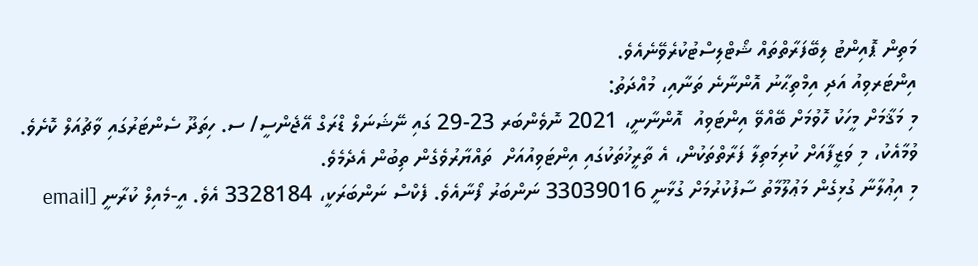މަތިން ޕޮއިންޓު ލިބޭފަރާތްތައް ޝޯޓްލިސްޓުކުރެވޭނެއެވެ.
އިންޓަރވިއު އަދި އިމްތިޙާނު އޮންނާނެ ތަނާއި، މުއްދަތު:
މި މަޤާމަށް މީހަކު ހޮވުމަށް ބޭއްވޭ އިންޓަވިއު  އޮންނާނީ، 2021 ނޮވެންބަރ 23-29 ގައި ނޭޝަނަލް ޑްރަގް އޭޖެންސީ/ ސ. ހިތަދޫ ސެންޓަރުގައި ވާޗުއަލް ކޮށެވެ. ވުމާއެކު، މި ވަޒީފާއަށް ކުރިމަތިލާ ފަރާތްތަކުން، އެ ތާރީޚުތަކުގައި އިންޓަވިއުއަށް  ތައްޔާރުވެގެން ތިބުން އެދެމެވެ.
މި އިޢުލާނާ ގުޅިގެން މަޢުލޫމާތު ސާފުކުރުމަށް ގުޅާނީ 33039016 ނަންބަރު ފޯނާއެވެ. ފެކްސް ނަންބަރަކީ، 3328184 އެވެ. އީ-މެއިލް ކުރާނީ [email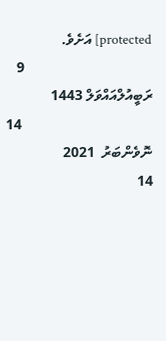protected] އަށެވެ.
                                   9  ރަބީއުލްއައްވަލް 1443
                                    14  ނޮވެންބަރު  2021
14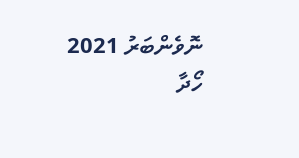ނޮވެންބަރު 2021
ހޯދާ